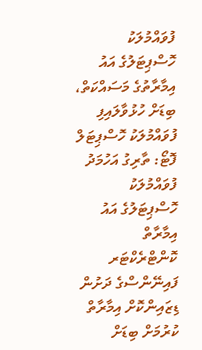ފުވައްމުލަކު ހޮސްޕިޓަލުގެ އައު އިމާރާތުގެ މަސައްކަތް، ބިޑަށް ހުޅުވާލައިފި
ފުވައްމުލަކު ހޮސްޕިޓަލް ފޮޓޯ: ތާރިގު އަހުމަދު
ފުވައްމުލަކު ހޮސްޕިޓަލުގެ އައު އިމާރާތް ކޮންޓްރެކްޓަރ ފައިނޭންސްގެ ދަށުން ޑިޒައިންކޮށް އިމާރާތް ކުރުމަށް ބިޑަށް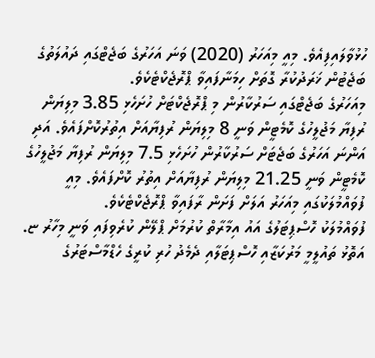ހުޅުވާލައިފިއެވެ. މިއީ މިއަހަރު (2020) ވަނަ އަހަރުގެ ބަޖެޓްގައި ދައުލަތުގެ ބަޖެޓުން ޚަރަދުކުރާ ގޮތަށް ހިމަނާފައިވާ ޕްރޮޖެކްޓެކެވެ.
މިއަހަރުގެ ބަޖެޓްގައި ސަރުކާރުން މި ޕްރޮޖެކްޓަށް ހުށަހެޅި 3.85 މިލިޔަން ރުފިޔާ މަޖުލީހުގެ ކޮމެޓީން ވަނީ 8 މިލިޔަން ރުފިޔާއަށް އިތުރުކޮށްފައެވެ. އަދި އަންނަ އަހަރުގެ ބަޖެޓަށް ސަރުކާރުން ހުށަހެޅި 7.5 މިލިޔަން ރުފިޔާ މަޖުލީހުގެ ކޮމެޓީން ވަނީ 21.25 މިލިޔަން ރުފިޔާއަށް އިތުރު ކޮށްފައެވެ. މިއީ ފުވައްމުލަކުގައި މިއަހަރު އަލަށް ފަށަން ރާފައިވާ ޕްރޮޖެކްޓެކެވެ.
ފުވައްމުލަކު ހޮސްޕިޓަލުގެ އައު އިމާރާތް ކުރުމަށް ޕްލޭން ކުރެވިފައި ވަނީ މިހާރު ޏ. އަތޮޅު ތައުލީމީ މަރުކަޒާއި ހޮސްޕިޓަލާއި ދެމެދު ހުރި ކުރީގެ ހެޑްމާސްޓަރުގެ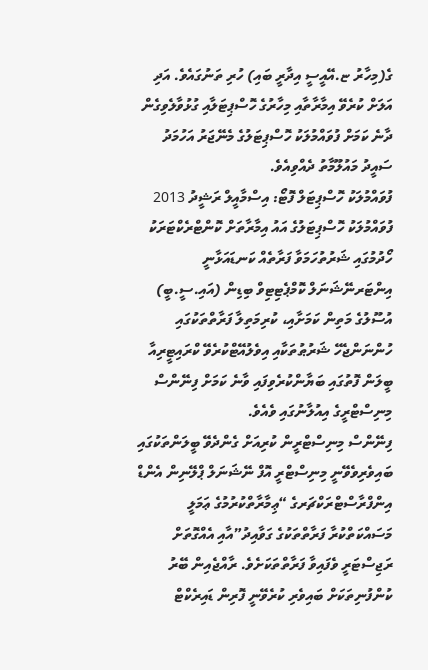ގެ(މިހާރު ޏ.އޭއީސީ އިދާރީ ބައި) ހުރި ތަނުގައެވެ. އަދި  އަލަށް ކުރެވޭ އިމާރާތާއި މިހާރުގެ ހޮސްޕިޓަލާއި ގުޅުވާލެވިގެން ދާނެ ކަމަށް ފުވައްމުލަކު ހޮސްޕިޓަލުގެ މެނޭޖަރު އަހުމަދު ސައީދު މައުލޫމާތު ދެއްވިއެވެ.
ފުވައްމުލަކު ހޮސްޕިޓަލް ފޮޓޯ: އިސްމާއީލް ރަޝީދު 2013
ފުވައްމުލަކު ހޮސްޕިޓަލުގެ އައު އިމާރާތަށް ކޮންޓްރެކްޓަރަކު ހޯދުމުގައި ޝަރުތުހަމަވާ ފަރާތެއް ކަނޑައަޅާނީ އިންޓަރނޭޝަނަލް ކޮމްޕެޓިޓިވް ބިޑިން (އައި.ސީ.ބީ) އުސޫލުގެ މަތިން ކަމަށާއި، ކުރިމަތިލާ ފަރާތްތަކުގައި ހުންނަންޖެހޭ ޝަރުޠުތަކާއި އިވެލުއޭޓްކުރެވޭ ކްރައިޓީރިއާ ބީލަން ފޮތުގައި ބަޔާންކުރެވިފައި ވާނެ ކަމަށް ފިނޭންސް މިނިސްޓްރީގެ އިއުލާނުގައި ވެއެވެ.
ފިނޭންސް މިނިސްޓްރީން ކުރިއަށް ގެންދެވޭ ބީލަންތަކުގައި ބައިވެރިވެވޭނީ މިނިސްޓްރީ އޮފް ނޭޝަނަލް ޕްލޭނިން އެންޑް އިންފްރާސްޓްރަކްޗަރގެ “ޢިމާރާތްކުރުމުގެ ޢަމަލީ މަސައްކަތްކުރާ ފަރާތްތަކުގެ ގަވާއިދު”އާއި އެއްގޮތަށް ރަޖިސްޓަރީ ވެފައިވާ ފަރާތްތަކަށެވެ. ރާއްޖެއިން ބޭރު ކުންފުނިތަކަށް ބައިވެރި ކުރެވޭނީ ފޮރިން ޑައިރެކްޓް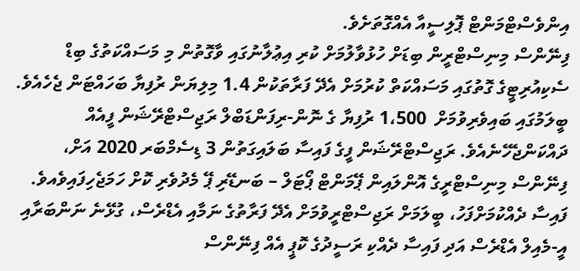އިންވެސްޓްމަންޓް ޕޮލިސީއާ އެއްގޮތަށެވެ.
ފިނޭންސް މިނިސްޓްރީން ބިޑަށް ހުޅުވާލުމަށް ކުރި އިޢުލާނުގައި ވާގޮތުން މި މަސައްކަތުގެ ބިޑް ސެކިއުރިޓީގެ ގޮތުގައި މަސައްކަތް ކުރުމަށް އެދޭ ފަރާތަކުން 1.4 މިލިޔަން ރުފިޔާ ބަހައްޓަން ޖެހެއެވެ.
ބީލަމުގައި ބައިވެރިވުމަށް  1،500 ރުފިޔާ ގެ ނޮން-ރިފަންޑަބްލް ރަޖިސްޓްރޭޝަން ފީއެއް ދައްކަންޖެހޭނެއެވެ. ރަޖިސްޓްރޭޝަން ފީގެ ފައިސާ ބަލައިގަތުން 3 ޑިސެމްބަރ 2020 އަށް، ފިނޭންސް މިނިސްޓްރީގެ އޮންލައިން ޕޭމަންޓް ޕޯޓަލް – ބަނޑޭރި ޕޭ މެދުވެރި ކޮށް ހަމަޖެހިފައިވެއވެ. ފައިސާ ދެއްކުމަށްފަހު، ބީލަމަށް ރަޖިސްޓްރީވުމަށް އެދޭ ފަރާތުގެ ނަމާއި އެޑްރެސް، ގުޅޭނެ ނަންބަރާއި އީ-މެއިލް އެޑްރެސް އަދި ފައިސާ ދެއްކި ރަސީދުގެ ކޮޕީ އެއް ފިނޭންސް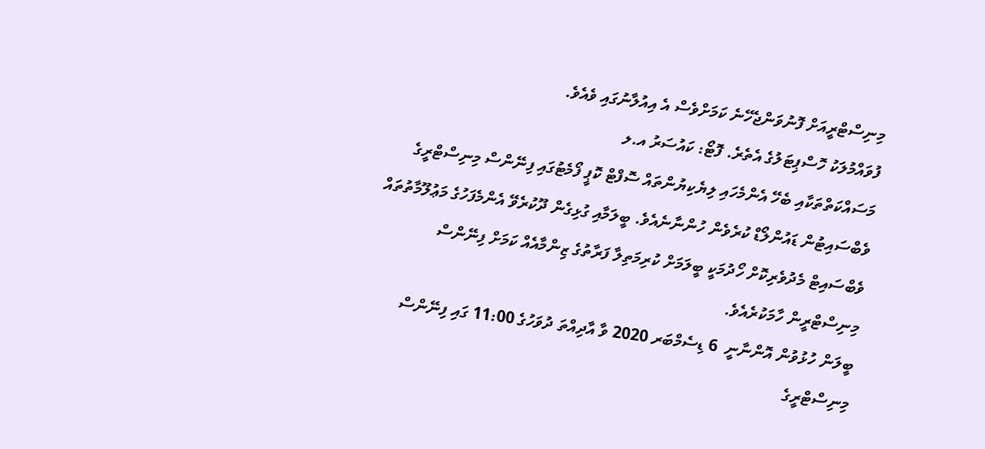މިނިސްޓްރީއަށް ފޮނުވަންޖެހޭނެ ކަމަށްވެސް އެ އިއުލާނުގައި ވެއެވެ.
ފުވައްމުލަކު ހޮސްޕިޓަލުގެ އެތެރެ. ފޮޓޯ: ކައުސަރު އ.ލ
މަސައްކަތްތަކާއި ބެހޭ އެންމެހައި ލިޔެކިޔުންތައް ސޮފްޓް ކޮޕީ ފޯމެޓުގައި ފިނޭންސް މިނިސްޓްރީގެ ވެބްސައިޓުން ޑައުންލޯޑް ކުރެވެން ހުންނާނެއެވެ. ބީލަމާއި ގުޅިގެން ދޫކުރެވޭ އެންމެފަހުގެ މަޢުލޫމާތުތައް ވެބްސައިޓް މެދުވެރިކޮށް ހޯދުމަކީ ބީލަމަށް ކުރިމަތިލާ ފަރާތުގެ ޒިންމާއެއް ކަމަށް ފިނޭންސް މިނިސްޓްރީން ހާމަކުރެއެވެ.
ބީލަން ހުޅުވުން އޮންނާނީ  6 ޑިސެމްބަރ 2020 ވާ އާދިއްތަ ދުވަހުގެ 11:00 ގައި ފިނޭންސް މިނިސްޓްރީގެ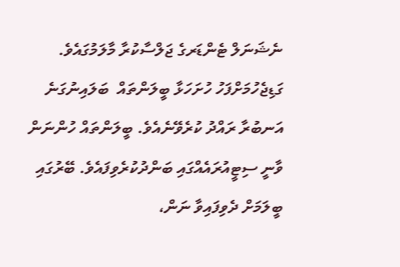ނެޝަނަލް ޓެންޑަރގެ ޖަލްސާކުރާ މާލަމުގައެވެ. ގަޑިޖެހުމަށްފަހު ހުށަހަޅާ ބީލަންތައް  ބަލައިނުގަނެ އަނބުރާ ރައްދު ކުރެވޭނެއެވެ. ބީލަންތައް ހުންނަން ވާނީ ސިޓީއުރައެއްގައި ބަންދުކުރެވިފައެވެ. ބޭރުގައި ބީލަމަށް ދެވިފައިވާ ނަން،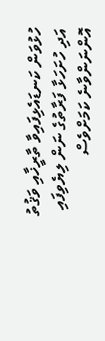ހުޅުވަން ކަނޑައެޅިފައިވާ ތާރީޚާއި ވަޤުތު އަދި ހުށަހަޅާ ފަރާތުގެ ނަން ލިޔެވިފައި އޮންނަންވާނެ ކަމަށްވެސް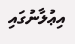އިޢުލާނުގައި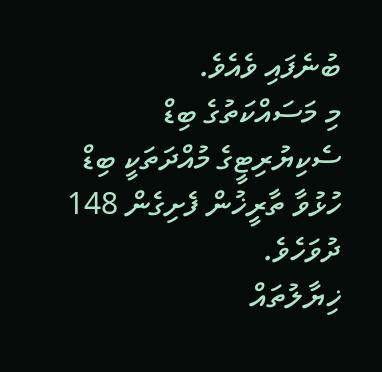ބުނެފައި ވެއެވެ.
މި މަސައްކަތުގެ ބިޑް ސެކިޔުރިޓީގެ މުއްދަތަކީ ބިޑް ހުޅުވާ ތާރީޚުން ފެށިގެން 148 ދުވަހެވެ.
ޚިޔާލުތައް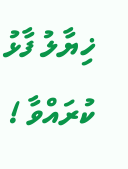ޚިޔާލު ފާޅު ކުރައްވާ !